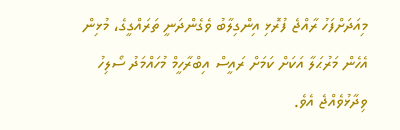މިއަދަށްފަހު ރާއްޖެ ފުރޮޅި އިންގިލާބު ވެގެންދަނީ ތަރައްގީގެ، މުޅިން އެހެން މަރުޙަލާ އަކަށް ކަމަށް ރައީސް އިބްރާހީމް މުހައްމަދު ސޯލިހު ވިދާޅުވެއްޖެ އެވެ.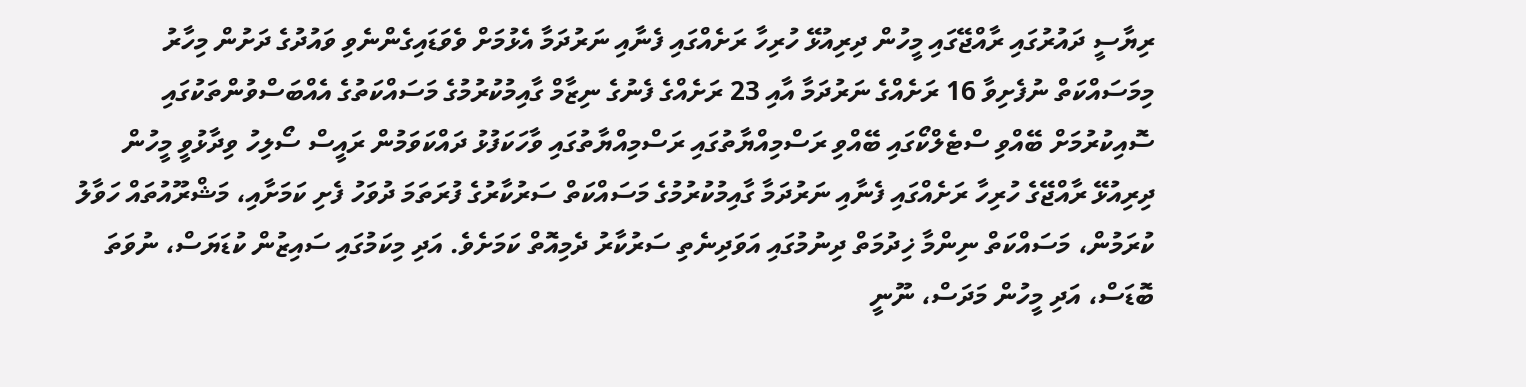ރިޔާސީ ދައުރުގައި ރާއްޖޭގައި މީހުން ދިރިއުޅޭ ހުރިހާ ރަށެއްގައި ފެނާއި ނަރުދަމާ އެޅުމަށް ވެވަޑައިގެންނެވި ވައުދުގެ ދަށުން މިހާރު މިމަސައްކަތް ނުފެށިވާ 16 ރަށެއްގެ ނަރުދަމާ އާއި 23 ރަށެއްގެ ފެނުގެ ނިޒާމް ގާއިމުކުރުމުގެ މަސައްކަތުގެ އެއްބަސްވުންތަކުގައި ސޮއިކުރުމަށް ބޭއްވި ސްޓެލްކޯގައި ބޭއްވި ރަސްމިއްޔާތުގައި ރަސްމިއްޔާތުގައި ވާހަކަފުޅު ދައްކަވަމުން ރައީސް ސޯލިހު ވިދާޅުވީ މީހުން ދިރިއުޅޭ ރާއްޖޭގެ ހުރިހާ ރަށެއްގައި ފެނާއި ނަރުދަމާ ގާއިމުކުރުމުގެ މަސައްކަތް ސަރުކާރުގެ ފުރަތަމަ ދުވަހު ފެށި ކަމަށާއި، މަޝްރޫއުތައް ހަވާލު ކުރަމުން، މަސައްކަތް ނިންމާ ޚިދުމަތް ދިނުމުގައި އަވަދިނެތި ސަރުކާރު ދެމިއޮތް ކަމަށެވެ. އަދި މިކަމުގައި ސައިޒުން ކުޑަޔަސް، ނުވަތަ ބޮޑަސް، އަދި މީހުން މަދަސް، ނޫނީ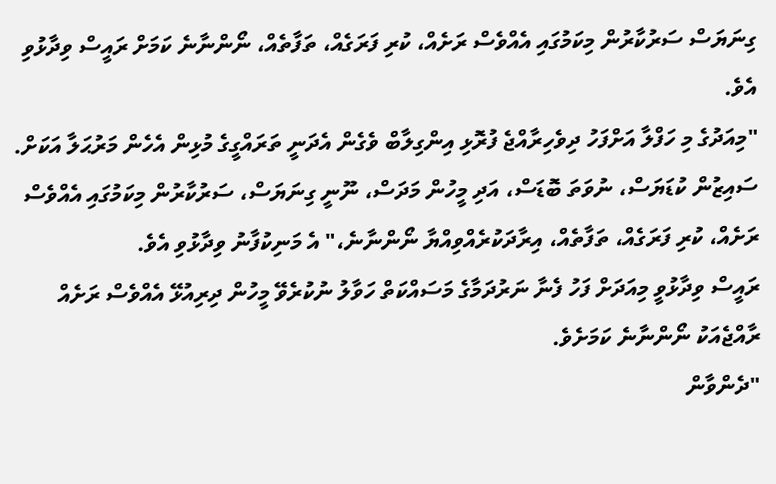ގިނަޔަސް ސަރުކާރުން މިކަމުގައި އެއްވެސް ރަށެއް، ކުރި ފަރަގެއް، ތަފާތެއް، ނޯންނާނެ ކަމަށް ރައީސް ވިދާޅުވި އެވެ.
"މިއަދުގެ މި ހަފްލާ އަށްފަހު ދިވެހިރާއްޖެ ފުރޮޅި އިންގިލާބް ވެގެން އެދަނީ ތަރައްގީގެ މުޅިން އެހެން މަރުޙަލާ އަކަށް. ސައިޒުން ކުޑަޔަސް، ނުވަތަ ބޮޑަސް، އަދި މީހުން މަދަސް، ނޫނީ ގިނަޔަސް، ސަރުކާރުން މިކަމުގައި އެއްވެސް ރަށެއް، ކުރި ފަރަގެއް، ތަފާތެއް، އިރާދަކުރެއްވިއްޔާ ނޯންނާނެ،" އެ މަނިކުފާނު ވިދާޅުވި އެވެ.
ރައީސް ވިދާޅުވީ މިއަދަށް ފަހު ފެނާ ނަރުދަމާގެ މަސައްކަތް ހަވާލު ނުކުރެވޭ މީހުން ދިރިއުޅޭ އެއްވެސް ރަށެއް ރާއްޖެއަކު ނޯންނާނެ ކަމަށެވެ.
"ދެންވާން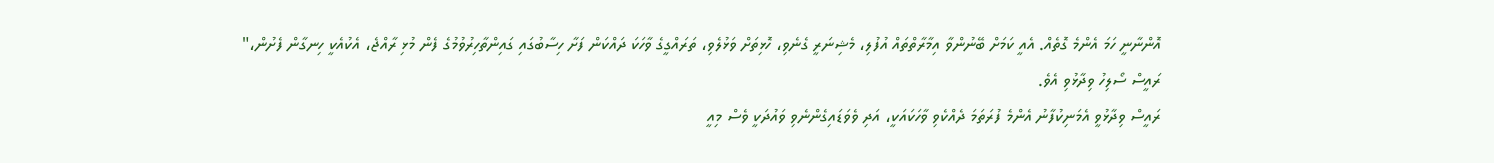އޮންނާނީ ހަމަ އެންމެ ގޮތެއް. އެއީ ކަމަށް ބޭނުންވާ އިމާރާތްތައް އުފުލި، މެޝިނަރީ ގެނެވި، ހޮޅިތަށް ވަޅުލެވި، ތަރައްގީގެ ވާހަކަ ދައްކަން ފަށާ ހިސާބުގައި ގައިންތާހިރުވުމުގެ ފެން މުޅި ރާއްޖެ، އެކުއެކީ ހިނގާން ފެށުން،" ރައީސް ސޯލިހު ވިދާޅުވި އެވެ.
ރައީސް ވިދާޅުވީ އެމަނިކުފާނު އެންމެ ފުރަތަމަ ދެއްކެވި ވާހަކައަކީ، އަދި ވެވަޑައިގެންނެވި ވައުދަކީ ވެސް މިއީ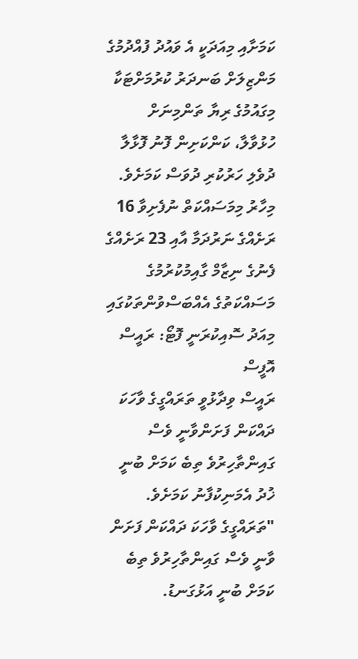ކަމަށާއި މިއަދަކީ އެ ވައުދު ފުއްދުމުގެ މަންޒިލަށް ބަނދަރު ކުރުމަށްޓަކާ މިގައުމުގެ ރިޔާ ތަންމިނަށް ހުޅުވާލާ، ކަންކަށިން ފޮނު ފޮޅާލާ ދުވެލި ހަރުކުރި ދުވަސް ކަމަށެވެ.
މިހާރު މިމަސައްކަތް ނުފެށިވާ 16 ރަށެއްގެ ނަރުދަމާ އާއި 23 ރަށެއްގެ ފެނުގެ ނިޒާމް ގާއިމުކުރުމުގެ މަސައްކަތުގެ އެއްބަސްވުންތަކުގައި މިއަދު ސޮއިކުރަނީ ފޮޓޯ: ރައީސް އޮފީސް
ރައީސް ވިދާޅުވީ ތަރައްގީގެ ވާހަކަ ދައްކަން ފަށަންވާނީ ވެސް ގައިންތާހިރުވެ ތިބެ ކަމަށް ބުނީ ޚުދު އެމަނިކުފާނު ކަމަށެވެ.
"ތަރައްގީގެ ވާހަކަ ދައްކަން ފަށަން ވާނީ ވެސް ގައިންތާހިރުވެ ތިބެ ކަމަށް ބުނީ އަޅުގަނޑު.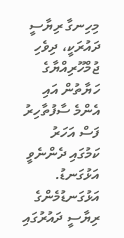މިހިނގާ ރިޔާސީ ދައުރަކީ، ދިވެހި ޖުމްހޫރިއްޔާގެ ހަޔާތުން އައި އެންމެ ސާފުތާހިރު ފަސް އަހަރު ކަމުގައި ދެންނެވީ އަޅުގަނޑު. އަޅުގަނޑުމެންގެ ރިޔާސީ ދައުރުގައި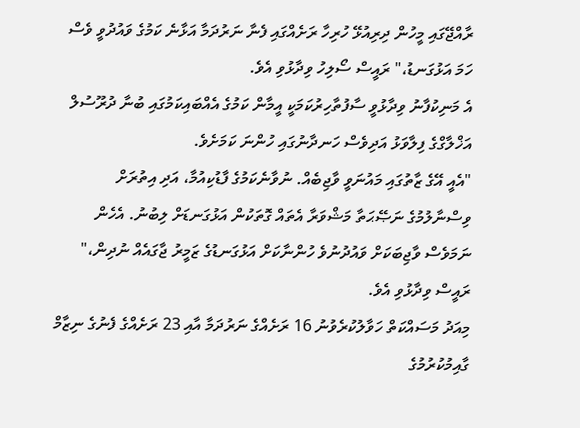ރާއްޖޭގައި މީހުން ދިރިއުޅޭ ހުރިހާ ރަށެއްގައި ފެނާ ނަރުދަމާ އަޅާނެ ކަމުގެ ވައުދުވީ ވެސް ހަމަ އަޅުގަނޑު،" ރައީސް ސޯލިހު ވިދާޅުވި އެވެ.
އެ މަނިކުފާނު ވިދާޅުވީ ސާފުތާހިރުކަމަކީ އީމާން ކަމުގެ އެއްބައިކަމުގައި ބުނާ ދުރޫސުލް އަޚްލާގްގެ ފިލާވަޅު އަދިވެސް ހަނދާނުގައި ހުންނަ ކަމަށެވެ.
"އެއީ އޭގެ ޒާތުގައި މައުނަވީ ވާޖިބެއް. ނުވާނެކަމުގެ ފާޑުކިއުމާ، އަދި އިތުރަށް ވިސްނާލުމުގެ ނަޞޭޙަތާ މަޝްވަރާ އެތައް ގޮތަކުން އަޅުގަނޑަށް ލިބުނު. އެހެން ނަމަވެސް ވާޖިބަކަށް ވައުދުނުވެ ހުންނާކަށް އަޅުގަނޑުގެ ޒަމީރު ޖާގައެއް ނުދިން،" ރައީސް ވިދާޅުވި އެވެ.
މިއަދު މަސައްކަތް ހަވާލުކުރެވުނު 16 ރަށެއްގެ ނަރުދަމާ އާއި 23 ރަށެއްގެ ފެނުގެ ނިޒާމް ގާއިމުކުރުމުގެ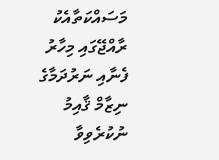މަސައްކަތާއެކު ރާއްޖޭގައި މިހާރު ފެނާއި ނަރުދަމާގެ ނިޒާމް ޤާއިމު ނުކުރެވިވާ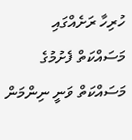ހުރިހާ ރަށެއްގައި މަސައްކަތް ފެށުމުގެ މަސައްކަތް ވަނީ ނިންމަން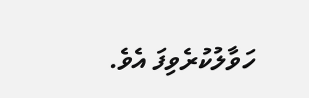ހަވާލުކުރެވިފަ އެވެ.